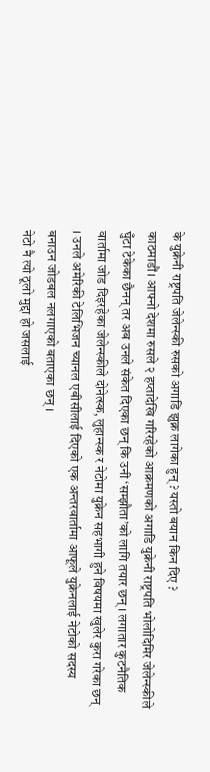के युक्रेनी राष्ट्रपति जेलेन्स्की रुसको अगाडि झुक्न लागेका हुन् ? यस्तो बयान किन दिए ?
काठमाडौं। आफ्नो देशमा रुसले २ हप्तादेखि गरिरहेको आक्रमणको अगाडि युक्रेनी राष्ट्रपति भोलोदिमिर जेलेन्स्कीले घुँटा टेकेका छैनन् तर अब उनले संकेत दिएका छन् कि उनी ‘सम्झौता’को लागि तयार छन् । लगातार कुटनैतिक वार्तामा जोड दिइरहेका जेलेन्स्कीले दोनेत्स्क, लुहान्स्क र नेटोमा युक्रेन सहभागी हुने विषयमा खुलेर कुरा गरेका छन् । उनले अमेरिकी टेलिभिजन च्यानल एबीसीलाई दिएको एक अन्तरवार्तामा आफूले युक्रेनलाई नेटोको सदस्य बनाउन जोडबल नलगाएको बताएका छन् ।
नेटो नै त्यो ठूलो मुद्दा हो जसलाई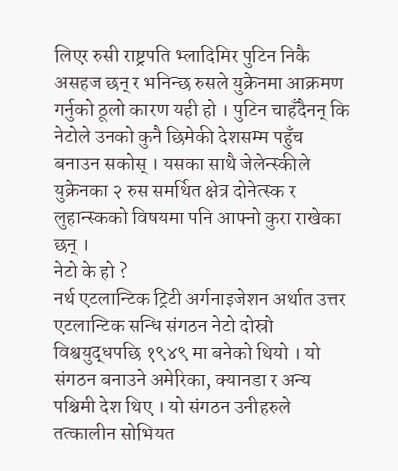लिएर रुसी राष्ट्रपति भ्लादिमिर पुटिन निकै असहज छन् र भनिन्छ रुसले युक्रेनमा आक्रमण गर्नुको ठूलो कारण यही हो । पुटिन चाहँदैनन् कि नेटोले उनको कुनै छिमेकी देशसम्म पहुँच बनाउन सकोस् । यसका साथै जेलेन्स्कीले युक्रेनका २ रुस समर्थित क्षेत्र दोनेत्स्क र लुहान्स्कको विषयमा पनि आफ्नो कुरा राखेका छन् ।
नेटो के हो ?
नर्थ एटलान्टिक ट्रिटी अर्गनाइजेशन अर्थात उत्तर एटलान्टिक सन्धि संगठन नेटो दोस्रो विश्वयुद्धपछि १९४९ मा बनेको थियो । यो संगठन बनाउने अमेरिका, क्यानडा र अन्य पश्चिमी देश थिए । यो संगठन उनीहरुले तत्कालीन सोभियत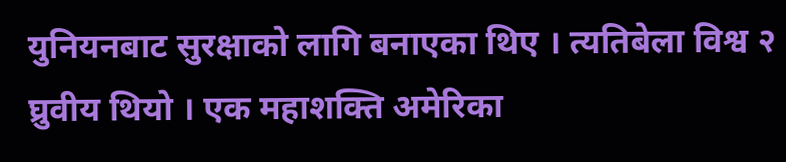युनियनबाट सुरक्षाको लागि बनाएका थिए । त्यतिबेला विश्व २ घ्रुवीय थियो । एक महाशक्ति अमेरिका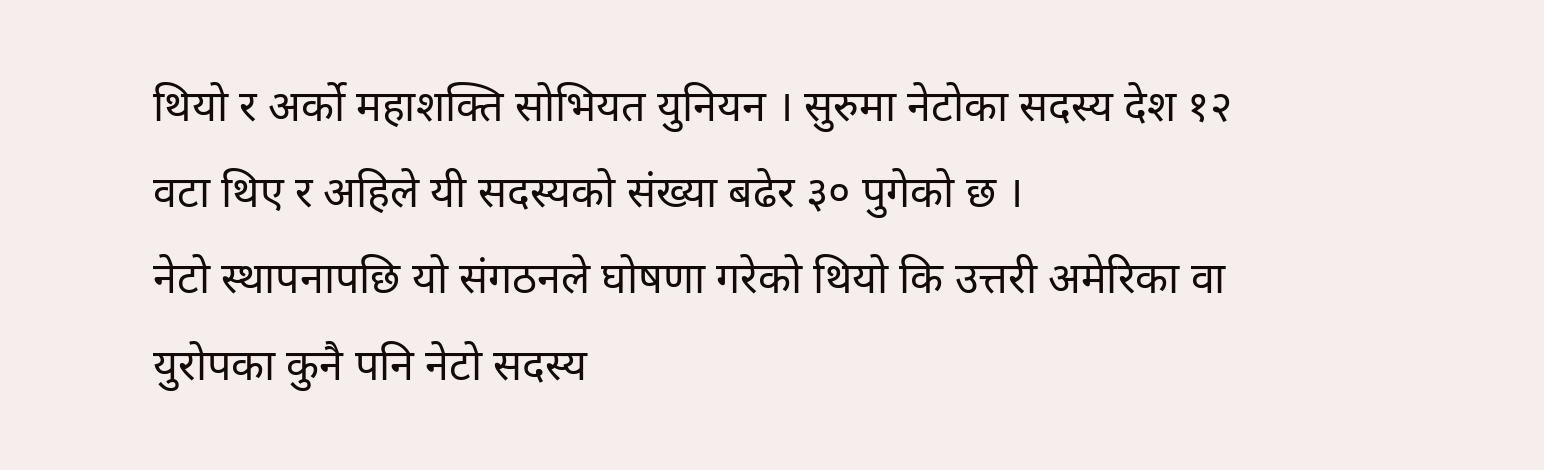थियो र अर्को महाशक्ति सोभियत युनियन । सुरुमा नेटोका सदस्य देश १२ वटा थिए र अहिले यी सदस्यको संख्या बढेर ३० पुगेको छ ।
नेटो स्थापनापछि यो संगठनले घोषणा गरेको थियो कि उत्तरी अमेरिका वा युरोपका कुनै पनि नेटो सदस्य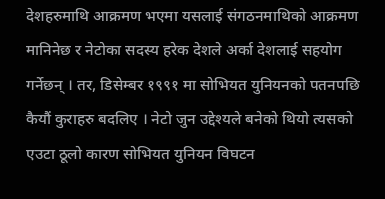देशहरुमाथि आक्रमण भएमा यसलाई संगठनमाथिको आक्रमण मानिनेछ र नेटोका सदस्य हरेक देशले अर्का देशलाई सहयोग गर्नेछन् । तर, डिसेम्बर १९९१ मा सोभियत युनियनको पतनपछि कैयौं कुराहरु बदलिए । नेटो जुन उद्देश्यले बनेको थियो त्यसको एउटा ठूलो कारण सोभियत युनियन विघटन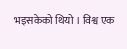भइसकेको थियो । विश्व एक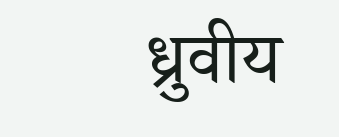ध्रुवीय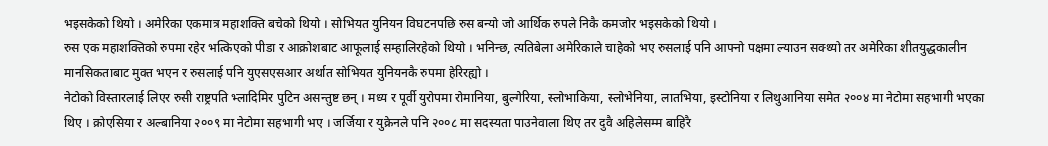भइसकेको थियो । अमेरिका एकमात्र महाशक्ति बचेको थियो । सोभियत युनियन विघटनपछि रुस बन्यो जो आर्थिक रुपले निकै कमजोर भइसकेको थियो ।
रुस एक महाशक्तिको रुपमा रहेर भत्किएको पीडा र आक्रोशबाट आफूलाई सम्हालिरहेको थियो । भनिन्छ, त्यतिबेला अमेरिकाले चाहेको भए रुसलाई पनि आफ्नो पक्षमा ल्याउन सक्थ्यो तर अमेरिका शीतयुद्धकालीन मानसिकताबाट मुक्त भएन र रुसलाई पनि युएसएसआर अर्थात सोभियत युनियनकै रुपमा हेरिरह्यो ।
नेटोको विस्तारलाई लिएर रुसी राष्ट्रपति भ्लादिमिर पुटिन असन्तुष्ट छन् । मध्य र पूर्वी युरोपमा रोमानिया, बुल्गेरिया, स्लोभाकिया, स्लोभेनिया, लातभिया, इस्टोनिया र लिथुआनिया समेत २००४ मा नेटोमा सहभागी भएका थिए । क्रोएसिया र अल्बानिया २००९ मा नेटोमा सहभागी भए । जर्जिया र युक्रेनले पनि २००८ मा सदस्यता पाउनेवाला थिए तर दुवै अहिलेसम्म बाहिरै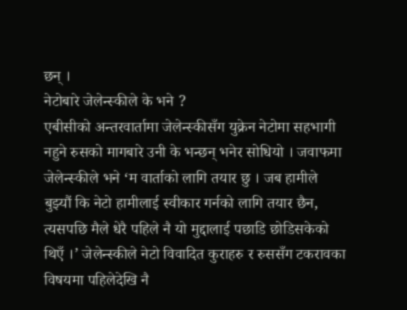छन् ।
नेटोबारे जेलेन्स्कीले के भने ?
एबीसीको अन्तरवार्तामा जेलेन्स्कीसँग युक्रेन नेटोमा सहभागी नहुने रुसको मागबारे उनी के भन्छन् भनेर सोधियो । जवाफमा जेलेन्स्कीले भने ‘म वार्ताको लागि तयार छु । जब हामीले बुझ्यौं कि नेटो हामीलाई स्वीकार गर्नको लागि तयार छैन, त्यसपछि मैले धेरै पहिले नै यो मुद्दालाई पछाडि छोडिसकेको थिएँ ।’ जेलेन्स्कीले नेटो विवादित कुराहरु र रुससँग टकरावका विषयमा पहिलेदेखि नै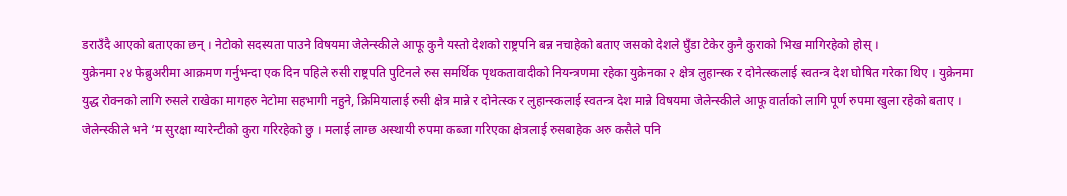डराउँदै आएको बताएका छन् । नेटोको सदस्यता पाउने विषयमा जेलेन्स्कीले आफू कुनै यस्तो देशको राष्ट्रपनि बन्न नचाहेको बताए जसको देशले घुँडा टेकेर कुनै कुराको भिख मागिरहेको होस् ।
युक्रेनमा २४ फेब्रुअरीमा आक्रमण गर्नुभन्दा एक दिन पहिले रुसी राष्ट्रपति पुटिनले रुस समर्थिक पृथकतावादीको नियन्त्रणमा रहेका युक्रेनका २ क्षेत्र लुहान्स्क र दोनेत्स्कलाई स्वतन्त्र देश घोषित गरेका थिए । युक्रेनमा युद्ध रोक्नको लागि रुसले राखेका मागहरु नेटोमा सहभागी नहुने, क्रिमियालाई रुसी क्षेत्र मान्ने र दोनेत्स्क र लुहान्स्कलाई स्वतन्त्र देश मान्ने विषयमा जेलेन्स्कीले आफू वार्ताको लागि पूर्ण रुपमा खुला रहेको बताए ।
जेलेन्स्कीले भने ‘म सुरक्षा ग्यारेन्टीको कुरा गरिरहेको छु । मलाई लाग्छ अस्थायी रुपमा कब्जा गरिएका क्षेत्रलाई रुसबाहेक अरु कसैले पनि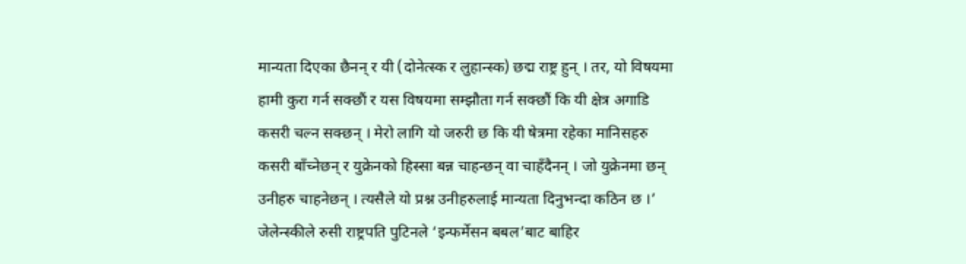मान्यता दिएका छैनन् र यी (दोनेत्स्क र लुहान्स्क) छद्म राष्ट्र हुन् । तर, यो विषयमा हामी कुरा गर्न सक्छौं र यस विषयमा सम्झौता गर्न सक्छौं कि यी क्षेत्र अगाडि कसरी चल्न सक्छन् । मेरो लागि यो जरुरी छ कि यी षेत्रमा रहेका मानिसहरु कसरी बाँच्नेछन् र युक्रेनको हिस्सा बन्न चाहन्छन् वा चाहँदैनन् । जो युक्रेनमा छन् उनीहरु चाहनेछन् । त्यसैले यो प्रश्न उनीहरुलाई मान्यता दिनुभन्दा कठिन छ ।’
जेलेन्स्कीले रुसी राष्ट्रपति पुटिनले ‘इन्फर्मेसन बबल’बाट बाहिर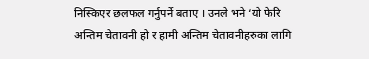निस्किएर छलफल गर्नुपर्ने बताए । उनले भने ‘यो फेरि अन्तिम चेतावनी हो र हामी अन्तिम चेतावनीहरुका लागि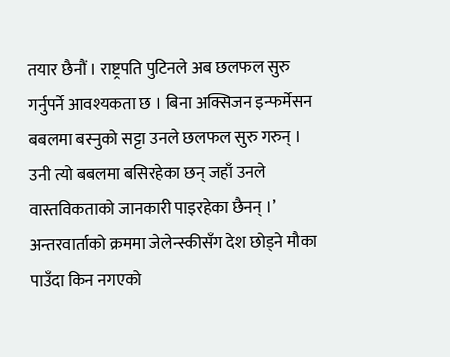तयार छैनौं । राष्ट्रपति पुटिनले अब छलफल सुरु गर्नुपर्ने आवश्यकता छ । बिना अक्सिजन इन्फर्मेसन बबलमा बस्नुको सट्टा उनले छलफल सुरु गरुन् । उनी त्यो बबलमा बसिरहेका छन् जहाँ उनले वास्तविकताको जानकारी पाइरहेका छैनन् ।’
अन्तरवार्ताको क्रममा जेलेन्स्कीसँग देश छोड्ने मौका पाउँदा किन नगएको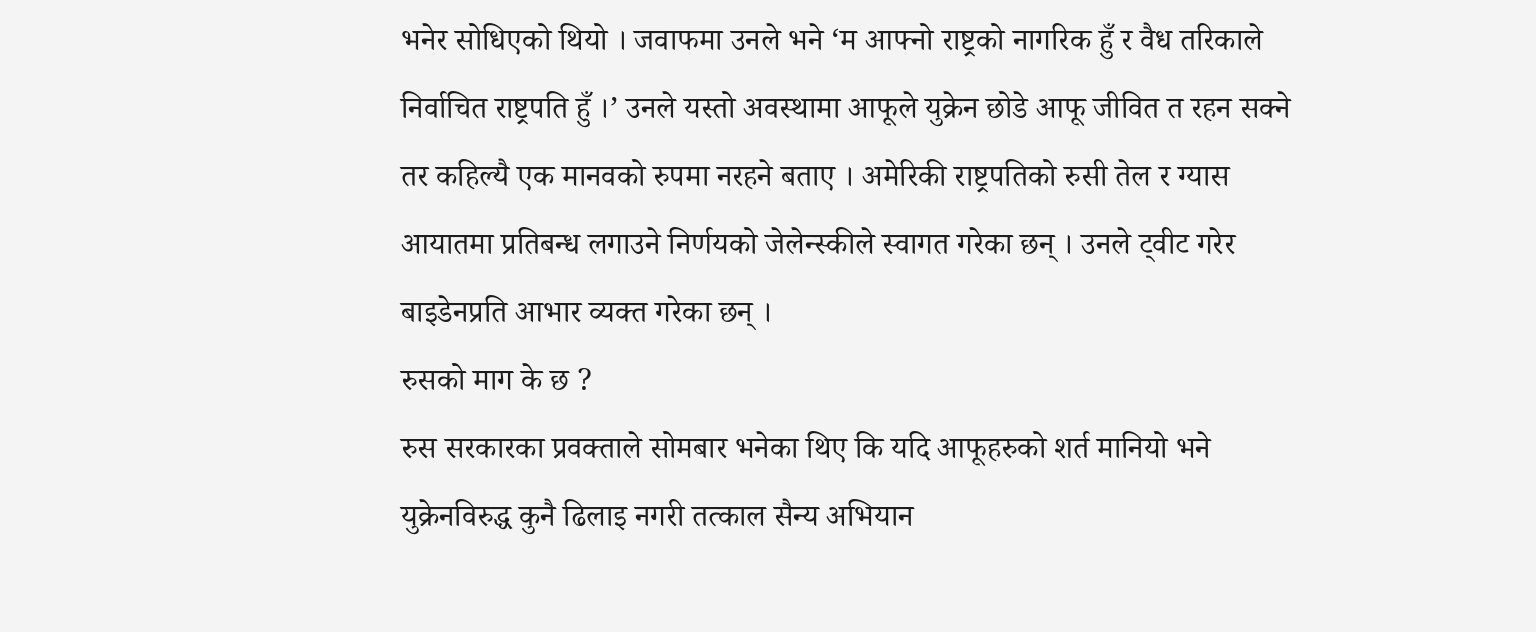भनेर सोधिएको थियो । जवाफमा उनले भने ‘म आफ्नो राष्ट्रको नागरिक हुँ र वैध तरिकाले निर्वाचित राष्ट्रपति हुँ ।’ उनले यस्तो अवस्थामा आफूले युक्रेन छोडे आफू जीवित त रहन सक्ने तर कहिल्यै एक मानवको रुपमा नरहने बताए । अमेरिकी राष्ट्रपतिको रुसी तेल र ग्यास आयातमा प्रतिबन्ध लगाउने निर्णयको जेलेन्स्कीले स्वागत गरेका छन् । उनले ट्वीट गरेर बाइडेनप्रति आभार व्यक्त गरेका छन् ।
रुसको माग के छ ?
रुस सरकारका प्रवक्ताले सोमबार भनेका थिए कि यदि आफूहरुको शर्त मानियो भने युक्रेनविरुद्ध कुनै ढिलाइ नगरी तत्काल सैन्य अभियान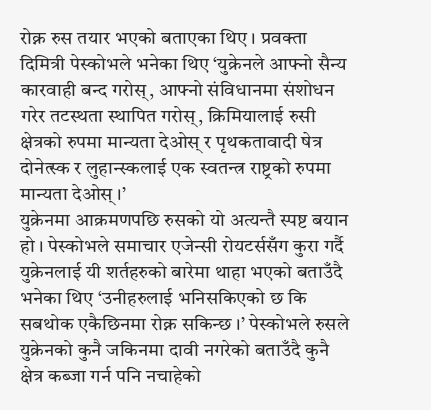रोक्न रुस तयार भएको बताएका थिए । प्रवक्ता दिमित्री पेस्कोभले भनेका थिए ‘युक्रेनले आफ्नो सैन्य कारवाही बन्द गरोस्, आफ्नो संविधानमा संशोधन गरेर तटस्थता स्थापित गरोस्, क्रिमियालाई रुसी क्षेत्रको रुपमा मान्यता देओस् र पृथकतावादी षेत्र दोनेत्स्क र लुहान्स्कलाई एक स्वतन्त्र राष्ट्रको रुपमा मान्यता देओस् ।’
युक्रेनमा आक्रमणपछि रुसको यो अत्यन्तै स्पष्ट बयान हो । पेस्कोभले समाचार एजेन्सी रोयटर्ससँग कुरा गर्दै युक्रेनलाई यी शर्तहरुको बारेमा थाहा भएको बताउँदै भनेका थिए ‘उनीहरुलाई भनिसकिएको छ कि सबथोक एकैछिनमा रोक्न सकिन्छ ।’ पेस्कोभले रुसले युक्रेनको कुनै जकिनमा दावी नगरेको बताउँदै कुनै क्षेत्र कब्जा गर्न पनि नचाहेको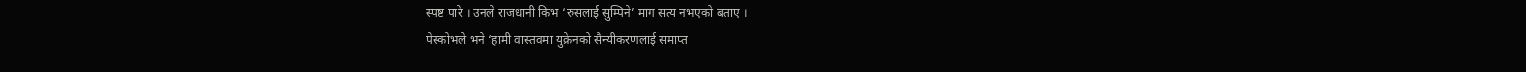स्पष्ट पारे । उनले राजधानी किभ ‘रुसलाई सुम्पिने’ माग सत्य नभएको बताए ।
पेस्कोभले भने ‘हामी वास्तवमा युक्रेनको सैन्यीकरणलाई समाप्त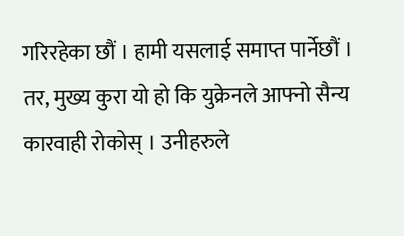गरिरहेका छौं । हामी यसलाई समाप्त पार्नेछौं । तर, मुख्य कुरा यो हो कि युक्रेनले आफ्नो सैन्य कारवाही रोकोस् । उनीहरुले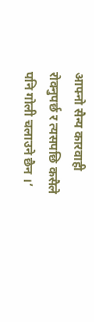आफ्नो सैन्य कारवाही रोक्नुपर्छ र त्यसपछि कसैले पनि गोली चलाउने छैन ।’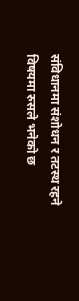संविधानमा संशोधन र तटस्थ रहने विषयमा रुसले भनेको छ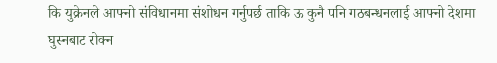कि युक्रेनले आफ्नो संविधानमा संशोधन गर्नुपर्छ ताकि ऊ कुनै पनि गठबन्धनलाई आफ्नो देशमा घुस्नबाट रोक्न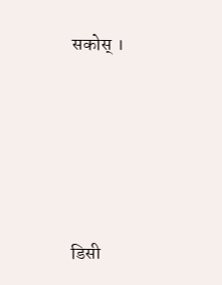सकोस् ।







डिसी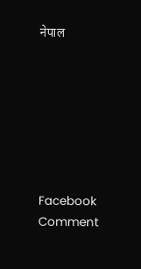नेपाल







Facebook Comment